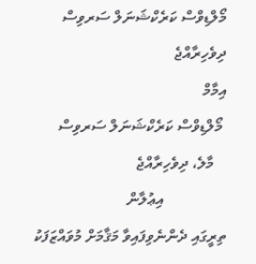މޯލްޑިވްސް ކަރެކްޝަނަލް ސަރވިސް
ދިވެހިރާއްޖެ
އިމާމް
 މޯލްޑިވްސް ކަރެކްޝަނަލް ސަރވިސް
   މާލެ، ދިވެހިރާއްޖެ
                އިޢުލާން
ތިރީގައި ދެންނެވިފައިވާ މަޤާމަށް މުވައްޒަފަކު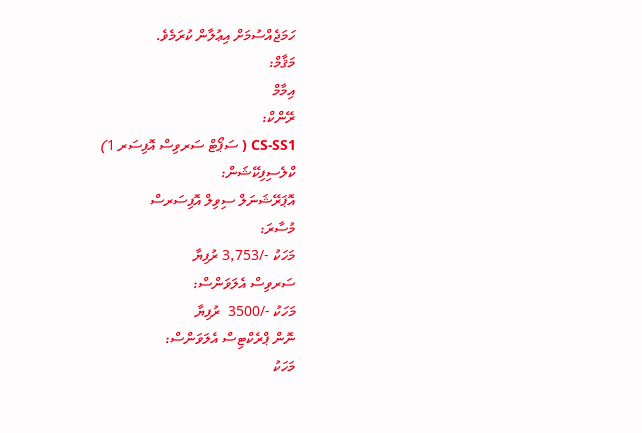ހަމަޖެއްސުމަށް އިޢުލާން ކުރަމެވެ.
މަޤާމް:
އިމާމް
ރޭންކް:
CS-SS1 ( ސަޕޯޓް ސަރވިސް އޮފިސަރ 1)
ކްލެސިފިކޭޝަން:
އޮޕަރޭޝަނަލް ސިވިލް އޮފިސަރސް
މުސާރަ:
މަހަކު -/3,753 ރުފިޔާ
ސަރވިސް އެލަވަންސް:
މަހަކު -/3500  ރުފިޔާ
ނޮން ޕްރެކްޓިސް އެލަވަންސް:
މަހަކު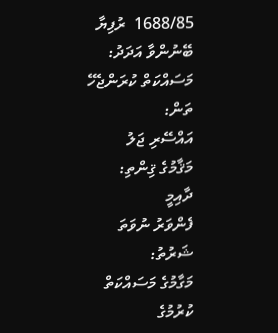1688/85  ރުފިޔާ
ބޭނުންވާ އަދަދު:
މަސައްކަތް ކުރަންޖެހޭ ތަން:
އައްސޭރި ޖަލު
މަޤާމުގެ ޤިންތި:
ދާއިމީ
ފެންވަރު ނުވަތަ ޝަރުތު:
މަގާމުގެ މަސައްކަތް ކުރުމުގެ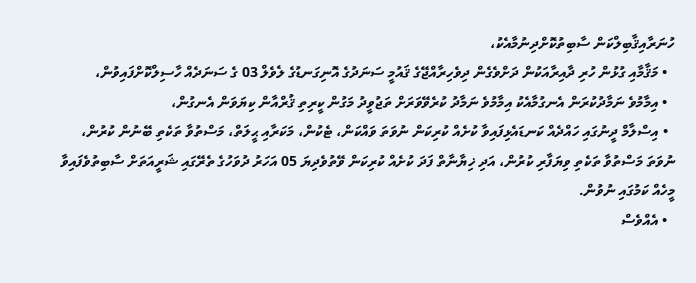ހުނަރާއިޤާބިލްކަން ސާބިތުކޮށްދިނުމާއެކު،
  • މަޤާމާއި ގުޅުން ހުރި ދާއިރާއަކުން ދަށްވެގެން ދިވެހިރާއްޖޭގެ ޤައުމީ ސަނަދުގެ އޮނިގަނޑުގެ ލެވެލް 03 ގެ ސަނަދެއް ހާސިލްކޮށްފައިވުން،
  • އިމާމުވެ ނަމާދުކުރަން އެނގުމާއެކު އިމާމުވެ ނަމާދު ކުރެވޭވަރަށް ތަޖުވީދު މަގުން ކީރިތި ޤުރްއާން ކިޔަވަން އެނގުން،
  • އިސްލާމް ދީނުގައި ހައްދެއް ކަނޑައެޅިފައިވާ ކުށެއް ކުރިކަން ނުވަތަ ވައްކަން، ޓެކުން، މަކަރާއި ޙީލަތް، މަސްތުވާ ތަކެތި ބޭނުން ކުރުން، ނުވަތަ މަސްތުވާ ތަކެތި ވިޔަފާރި ކުރުން، އަދި ޚިޔާނާތް ފަދަ ކުށެއް ކުރިކަން ވޭތުވެދިޔަ 05 އަހަރު ދުވަހުގެ ތެރޭގައި ޝަރީއަތަށް ސާބިތުވެފައިވާ މީހެއް ކަމުގައި ނުވުން.
  • އެއްވެސް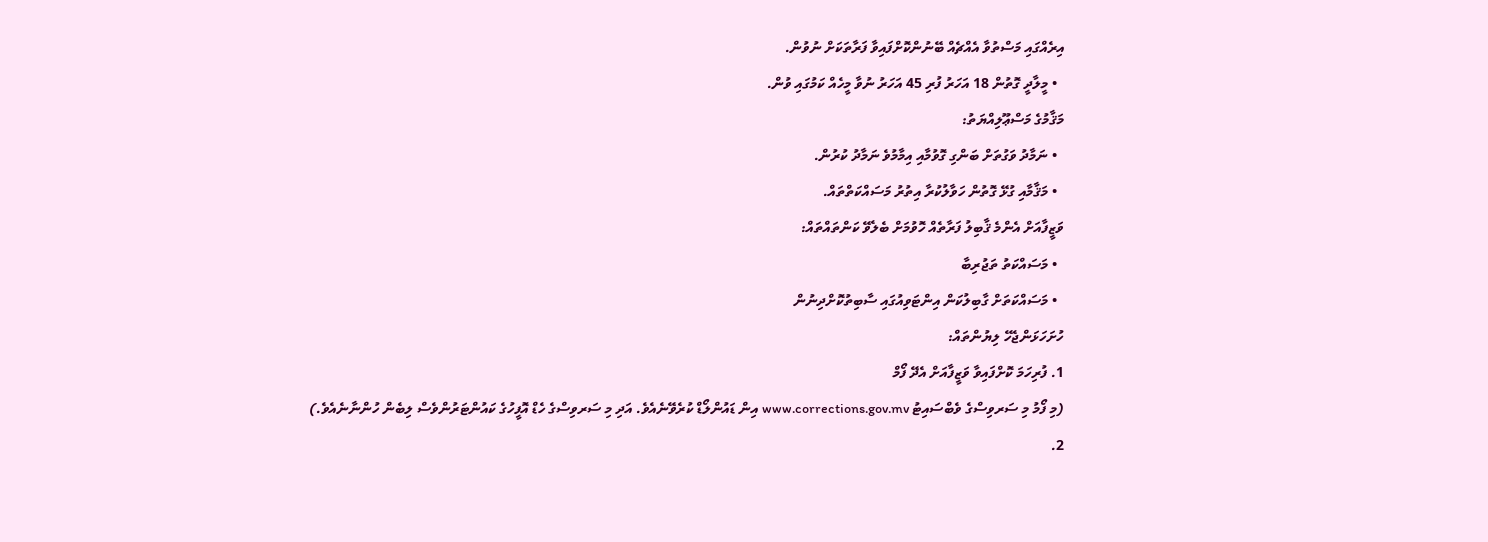އިރެއްގައި މަސްތުވާ އެއްޗެއް ބޭނުންކޮށްފައިވާ ފަރާތަކަށް ނުވުން.
  • މީލާދީ ގޮތުން 18 އަހަރު ފުރި 45 އަހަރު ނުވާ މީހެއް ކަމުގައި ވުން.
މަޤާމުގެ މަސްޢޫލިއްޔަތު:
  • ނަމާދު ވަގުތަށް ބަންގި ގޮވުމާއި އިމާމުވެ ނަމާދު ކުރުން.
  • މަޤާމާއި ގުޅޭ ގޮތުން ހަވާލުކުރާ އިތުރު މަސައްކަތްތައް.
ވަޒީފާއަށް އެންމެ ޤާބިލު ފަރާތެއް ހޮވުމަށް ބެލެވޭ ކަންތައްތައް:
  • މަސައްކަތު ތަޖުރިބާ
  • މަސައްކަތަށް ގާބިލުކަން އިންޓަވިއުގައި ސާބިތުކޮށްދިނުން
ހުށަހަޅަންޖެހޭ ލިޔުންތައް:
1. ފުރިހަމަ ކޮށްފައިވާ ވަޒީފާއަށް އެދޭ ފޯމް
(މި ފޯމު މި ސަރވިސްގެ ވެބްސައިޓު www.corrections.gov.mv އިން ޑައުންލޯޑް ކުރެވޭނެއެވެ. އަދި މި ސަރވިސްގެ ހެޑް އޮފީހުގެ ކައުންޓަރުންވެސް ލިބެން ހުންނާނެއެވެ.)
2.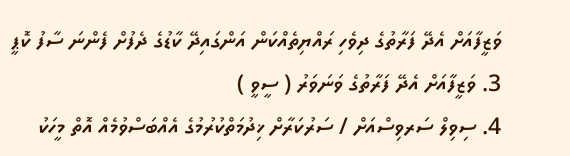ވަޒީފާއަށް އެދޭ ފަރާތުގެ ދިވެހި ރައްޔިތެއްކަން އަންގައިދޭ ކާޑުގެ ދެފުށް ފެންނަ ސާފު ކޮޕީ
3. ވަޒީފާއަށް އެދޭ ފަރާތުގެ ވަނަވަރު ( ސީވީ )
4. ސިވިލް ސަރވިސްއަށް / ސަރުކަރާށް ޚިދުމަތްކުރުމުގެ އެއްބަސްވުމެއް އޮތް މީހަކު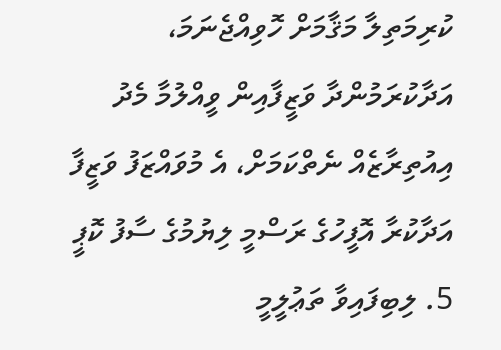ކުރިމަތިލާ މަޤާމަށް ހޮވިއްޖެނަމަ، އަދާކުރަމުންދާ ވަޒީފާއިން ވީއްލުމާ މެދު އިއުތިރާޒެއް ނެތްކަމަށް، އެ މުވައްޒަފު ވަޒީފާ އަދާކުރާ އޮފީހުގެ ރަސްމީ ލިޔުމުގެ ސާފު ކޮޕީ
5. ލިބިފައިވާ ތަޢުލީމީ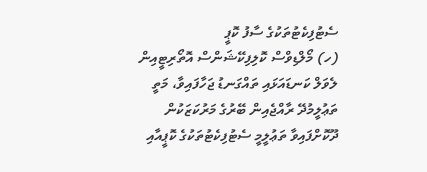ސެޓުފިކެޓުތަކުގެ ސާފު ކޮޕީ
(ހ) މޯލްޑިވްސް ކޮލިފިކޭޝަންސް އޮތޯރިޓީއިން ލެވަލް ކަނޑައަޅައި ތައްގަނޑު ޖަހާފައިވާ، މަތީ ތަޢުލީމުދޭ ރާއްޖެއިން ބޭރުގެ މަރުކަޒަކުން ދޫކޮށްފައިވާ ތަޢުލީމީ ސެޓުފިކެޓުތަކުގެ ކޮޕީއާއި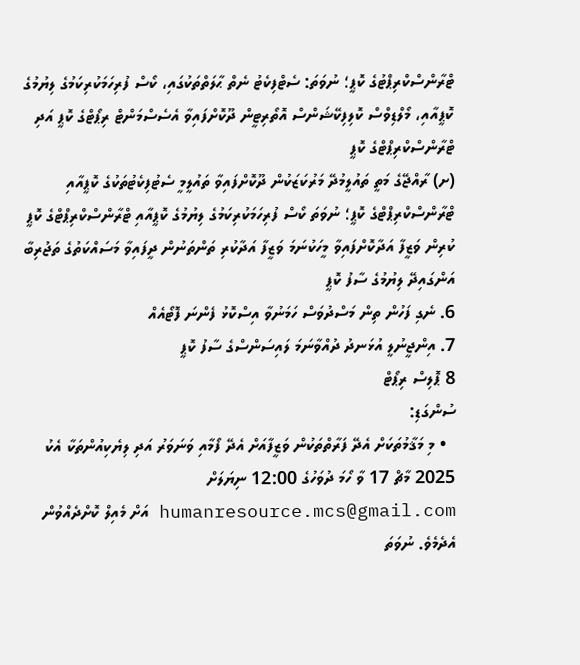ޓްރާންސްކްރިޕްޓުގެ ކޮޕީ؛ ނުވަތަ: ސެޓްފިކެޓު ނެތް ޙާލަތްތަކުގައި، ކޯސް ފުރިހަމަކުރިކަމުގެ ލިޔުމުގެ ކޮޕީއާއި، މޯލްޑިވްސް ކޮލިފިކޭޝަންސް އޮތޯރިޓީން ދޫކޮށްފައިވާ އެސެސްމަންޓް ރިޕޯޓްގެ ކޮޕީ އަދި ޓްރާންސްކްރިޕްޓްގެ ކޮޕީ
(ށ) ރާއްޖޭގެ މަތީ ތައުލީމުދޭ މަރުކަޒަކުން ދޫކޮށްފައިވާ ތައުލީމީ ސެޓުފިކެޓުތަކުގެ ކޮޕީއާއި ޓްރާންސްކްރިޕްޓްގެ ކޮޕީ؛ ނުވަތަ ކޯސް ފުރިހަމަކުރިކަމުގެ ލިޔުމުގެ ކޮޕީއާއި ޓްރާންސްކްރިޕްޓްގެ ކޮޕީ
ކުރިން ވަޒީފާ އަދާކޮށްފައިވާ މީހަކުނަމަ ވަޒީފާ އަދާކުރި ތަންތަނުން ދީފައިވާ މަސައްކަތުގެ ތަޖުރިބާ އަންގައިދޭ ލިޔުމުގެ ސާފު ކޮޕީ
6. ނެގި ފަހުން ތިން މަސްދުވަސް ހަމަނުވާ އިސްކޮޅު ފެންނަ ފޮޓޯއެއް
7. އިންޖީނުލީ އުޅަނދު ދުއްވާނަމަ ލައިސަންސްގެ ސާފު ކޮޕީ
8 ޕޮލިސް ރިޕޯޓް
ސުންގަޑި:
  • މި މަޤާމުތަކަށް އެދޭ ފަރާތްތަކުން ވަޒީފާއަށް އެދޭ ފޯމާއި ވަނަވަރު އަދި ލިޔެކިއުންތަކާ އެކު 2025 މާޗް 17 ވާ ހޯމަ ދުވަހުގެ 12:00 ނިޔަލަށް  humanresource.mcs@gmail.com އަށް މެއިލް ކޮށްދެއްވުން އެދެމެވެ. ނުވަތަ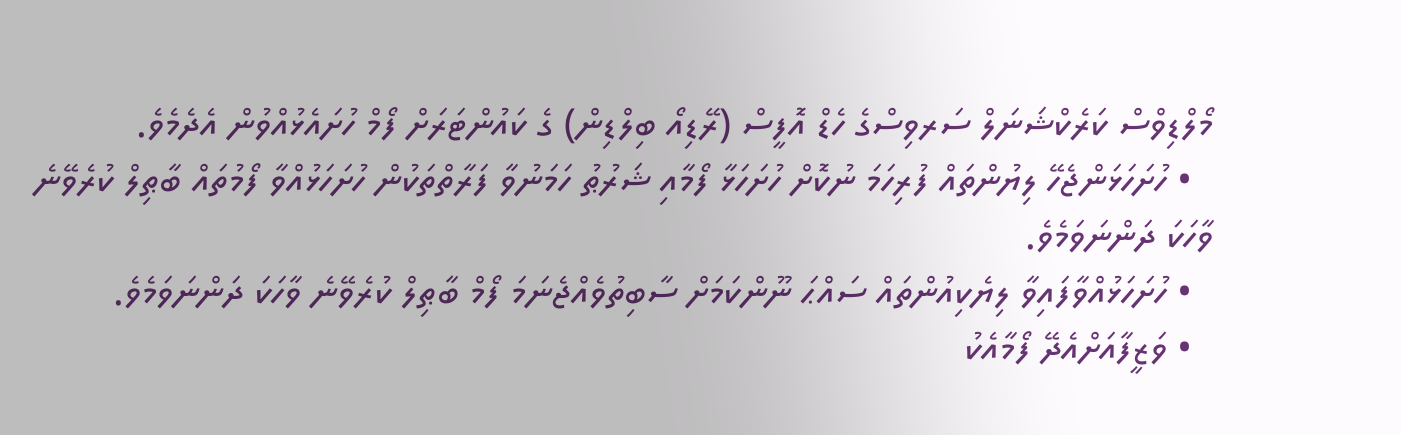މޯލްޑިވްސް ކަރެކްޝަނަލް ސަރވިސްގެ ހެޑް އޮފީސް (ރޭޑިއޯ ބިލްޑިން) ގެ ކައުންޓަރަށް ފޯމް ހުށައެޅުއްވުން އެދެމެވެ.
  • ހުށަހަޅަންޖެހޭ ލިޔުންތައް ފުރިހަމަ ނުކޮށް ހުށަހަޅާ ފޯމާއި ޝަރުޠު ހަމަނުވާ ފަރާތްތަކުން ހުށަހަޅުއްވާ ފޯމުތައް ބާޠިލް ކުރެވޭނެ ވާހަކަ ދަންނަވަމެވެ.
  • ހުށަހަޅުއްވާފައިވާ ލިޔެކިއުންތައް ސައްޙަ ނޫންކަމަށް ސާބިތުވެއްޖެނަމަ ފޯމް ބާޠިލް ކުރެވޭނެ ވާހަކަ ދަންނަވަމެވެ.
  • ވަޒީފާއަށްއެދޭ ފޯމާއެކު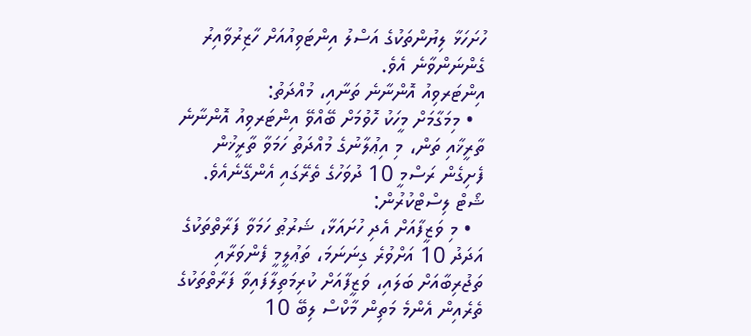ހުށަހަޅާ ލިޔުންތަކުގެ އަސްލު އިންޓަވިއުއަށް ހާޒިރުވާއިރު ގެންނަންވާނެ އެވެ.
އިންޓަރވިއު އޮންނާނެ ތަނާއި، މުއްދަތު:
  • މިމަގާމަށް މީހަކު ހޮވުމަށް ބޭއްވޭ އިންޓަރވިއު އޮންނާނެ ތާރީޚާއި ތަން، މި އިޢުލާނުގެ މުއްދަތު ހަމަވާ ތާރީޚުން ފެށިގެން ރަސްމީ 10 ދުވަހުގެ ތެރޭގައި އެންގޭނެއެވެ.
ޝޯޓް ލިސްޓްކުރުން:
  • މި ވަޒީފާއަށް އެދި ހުށައަޅާ، ޝަރުޠު ހަމަވާ ފަރާތްތަކުގެ އަދަދު 10 އަށްވުރެ ގިނަނަމަ، ތަޢުލީމީ ފެންވަރާއި ތަޖުރިބާއަށް ބަލައި، ވަޒީފާއަށް ކުރިމަތިލާފައިވާ ފަރާތްތަކުގެ ތެރެއިން އެންމެ މަތިން މާކްސް ލިބޭ 10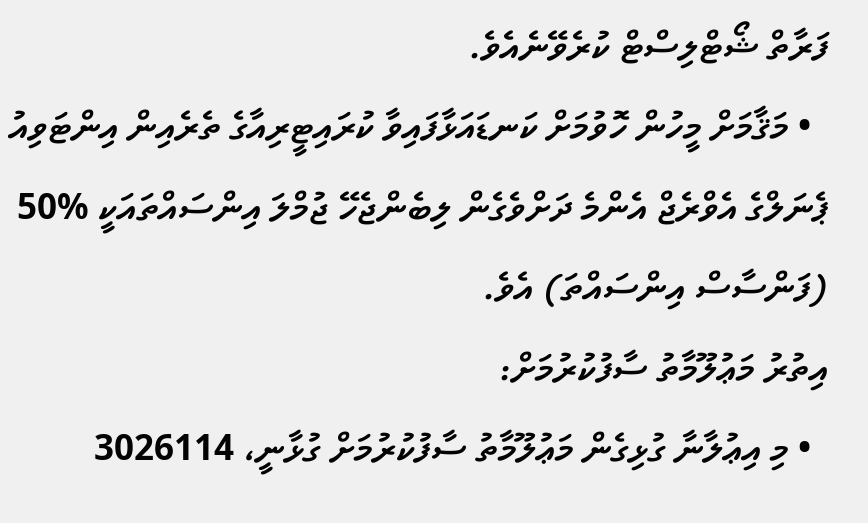ފަރާތް ޝޯޓްލިސްޓް ކުރެވޭނެއެވެ.
  • މަޤާމަށް މީހުން ހޮވުމަށް ކަނޑައަޅާފައިވާ ކުރައިޓީރިއާގެ ތެރެއިން އިންޓަވިއު ޕެނަލްގެ އެވްރެޖް އެންމެ ދަށްވެގެން ލިބެންޖެހޭ ޖުމްލަ އިންސައްތައަކީ %50 (ފަންސާސް އިންސައްތަ) އެވެ.
އިތުރު މަޢުލޫމާތު ސާފުކުރުމަށް:
  • މި އިޢުލާނާ ގުޅިގެން މަޢުލޫމާތު ސާފުކުރުމަށް ގުޅާނީ، 3026114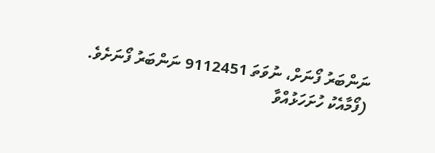ނަންބަރު ފޯނަށް، ނުވަތަ 9112451 ނަންބަރު ފޯނަށެވެ.
(ފޯމާއެކު ހުށަހަޅުއްވާ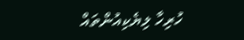ހުރިހާ ލިޔެކިއުންތައް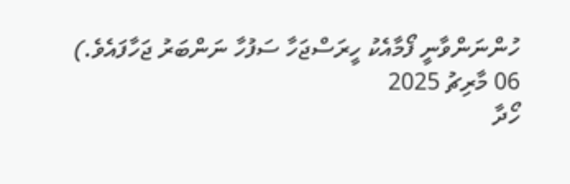ހުންނަންވާނީ ފޯމާއެކު ހީރަސްޖަހާ ސަފުހާ ނަންބަރު ޖަހާފައެވެ.)
06 މާރިޗު 2025
ހޯދާ